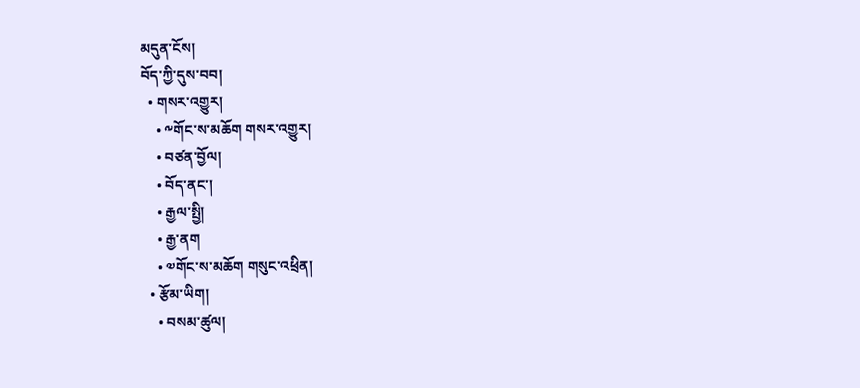མདུན་ངོས།
བོད་ཀྱི་དུས་བབ།
  • གསར་འགྱུར།
    • ༸གོང་ས་མཆོག གསར་འགྱུར།
    • བཙན་བྱོལ།
    • བོད་ནང་།
    • རྒྱལ་སྤྱི།
    • རྒྱ་ནག
    • ༧གོང་ས་མཆོག གསུང་འཕྲིན།
  • རྩོམ་ཡིག།
    • བསམ་ཚུལ།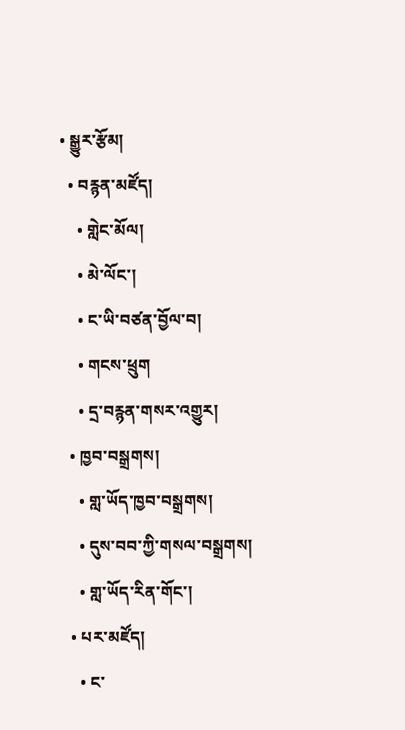• སྒྱུར་རྩོམ།
  • བརྙན་མཛོད།
    • གླེང་མོལ།
    • མེ་ལོང་།
    • ང་ཡི་བཙན་བྱོལ་བ།
    • གངས་ཕྲུག
    • དྲ་བརྙན་གསར་འགྱུར།
  • ཁྱབ་བསྒྲགས།
    • གླ་ཡོད་ཁྱབ་བསྒྲགས།
    • དུས་བབ་ཀྱི་གསལ་བསྒྲགས།
    • གླ་ཡོད་རིན་གོང་།
  • པར་མཛོད།
    • ང་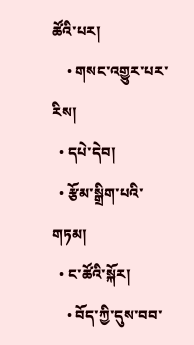ཚོའི་པར།
    • གསང་འགྱུར་པར་རིས།
  • དཔེ་དེབ།
  • རྩོམ་སྒྲིག་པའི་གཏམ།
  • ང་ཚོའི་སྐོར།
    • བོད་ཀྱི་དུས་བབ་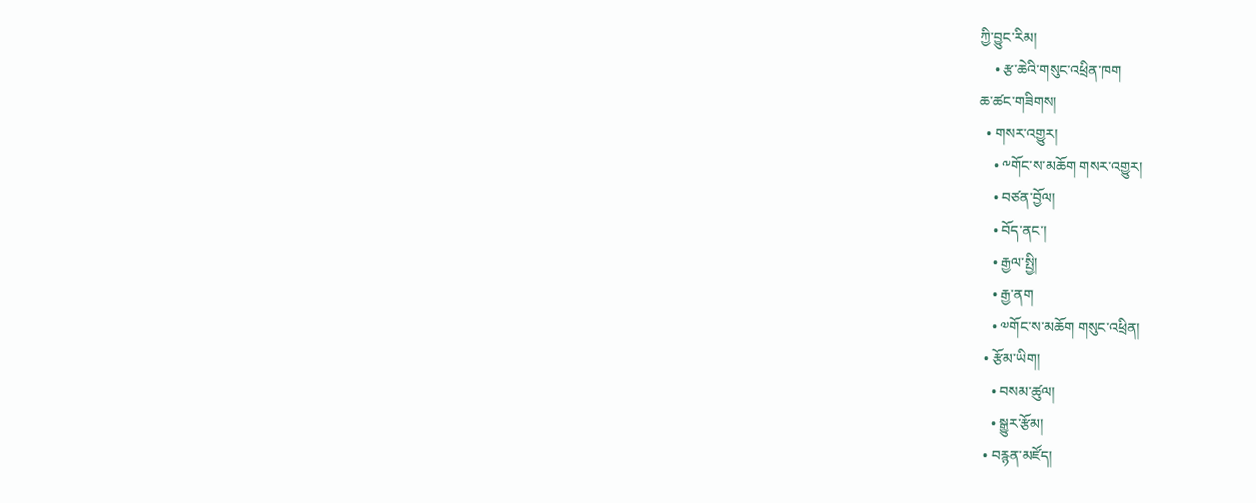ཀྱི་བྱུང་རིམ།
    • རྩ་ཆེའི་གསུང་འཕྲིན་ཁག
ཆ་ཚང་གཟིགས།
  • གསར་འགྱུར།
    • ༸གོང་ས་མཆོག གསར་འགྱུར།
    • བཙན་བྱོལ།
    • བོད་ནང་།
    • རྒྱལ་སྤྱི།
    • རྒྱ་ནག
    • ༧གོང་ས་མཆོག གསུང་འཕྲིན།
  • རྩོམ་ཡིག།
    • བསམ་ཚུལ།
    • སྒྱུར་རྩོམ།
  • བརྙན་མཛོད།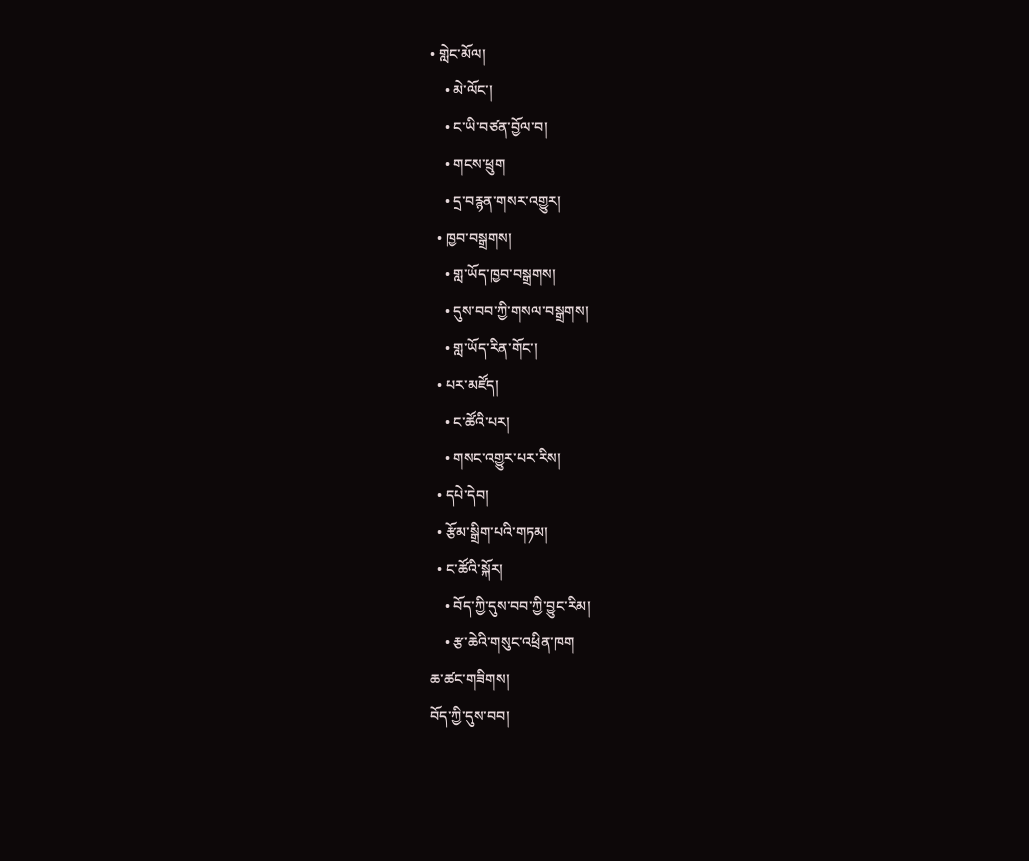• གླེང་མོལ།
    • མེ་ལོང་།
    • ང་ཡི་བཙན་བྱོལ་བ།
    • གངས་ཕྲུག
    • དྲ་བརྙན་གསར་འགྱུར།
  • ཁྱབ་བསྒྲགས།
    • གླ་ཡོད་ཁྱབ་བསྒྲགས།
    • དུས་བབ་ཀྱི་གསལ་བསྒྲགས།
    • གླ་ཡོད་རིན་གོང་།
  • པར་མཛོད།
    • ང་ཚོའི་པར།
    • གསང་འགྱུར་པར་རིས།
  • དཔེ་དེབ།
  • རྩོམ་སྒྲིག་པའི་གཏམ།
  • ང་ཚོའི་སྐོར།
    • བོད་ཀྱི་དུས་བབ་ཀྱི་བྱུང་རིམ།
    • རྩ་ཆེའི་གསུང་འཕྲིན་ཁག
ཆ་ཚང་གཟིགས།
བོད་ཀྱི་དུས་བབ།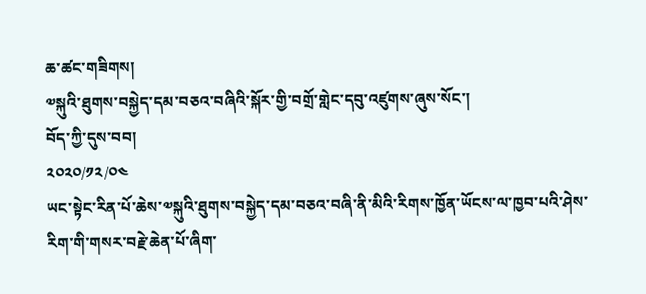ཆ་ཚང་གཟིགས།
༧སྐུའི་ཐུགས་བསྐྱེད་དམ་བཅའ་བཞིའི་སྐོར་གྱི་བགྲོ་གླེང་དབུ་འཛུགས་ཞུས་སོང་།
བོད་ཀྱི་དུས་བབ།
༢༠༢༠/༡༢/༠༤
ཡང་སྟེང་རིན་པོ་ཆེས་༧སྐུའི་ཐུགས་བསྐྱེད་དམ་བཅའ་བཞི་ནི་མིའི་རིགས་ཁྱོན་ཡོངས་ལ་ཁྱབ་པའི་ཤེས་རིག་གི་གསར་བརྗེ་ཆེན་པོ་ཞིག་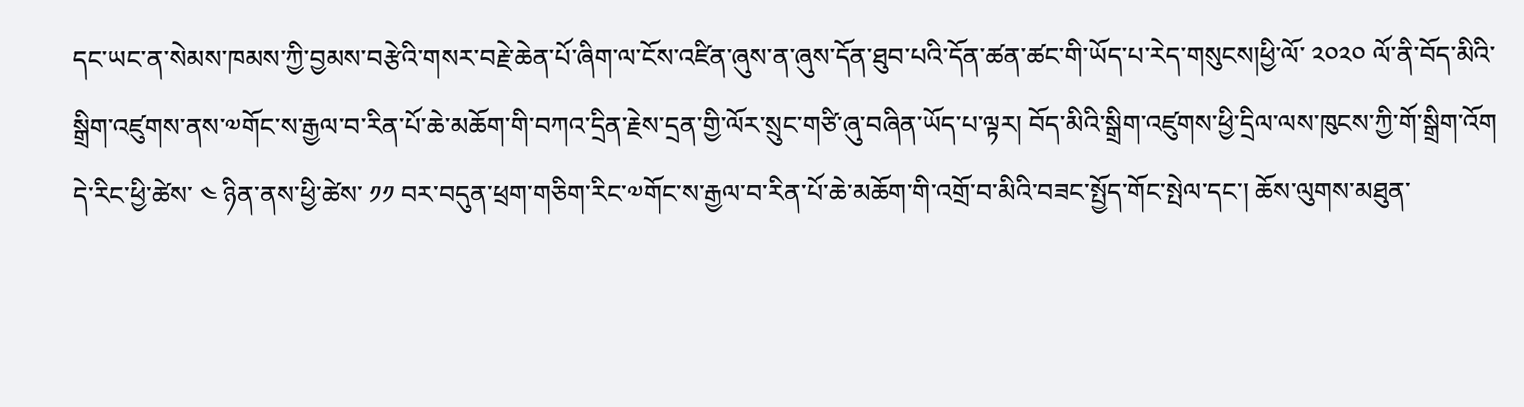དང་ཡང་ན་སེམས་ཁམས་ཀྱི་བྱམས་བརྩེའི་གསར་བརྗེ་ཆེན་པོ་ཞིག་ལ་ངོས་འཛིན་ཞུས་ན་ཞུས་དོན་ཐུབ་པའི་དོན་ཚན་ཚང་གི་ཡོད་པ་རེད་གསུངས།ཕྱི་ལོ་ ༢༠༢༠ ལོ་ནི་བོད་མིའི་སྒྲིག་འཛུགས་ནས་༧གོང་ས་རྒྱལ་བ་རིན་པོ་ཆེ་མཆོག་གི་བཀའ་དྲིན་རྗེས་དྲན་གྱི་ལོར་སྲུང་གཙི་ཞུ་བཞིན་ཡོད་པ་ལྟར། བོད་མིའི་སྒྲིག་འཛུགས་ཕྱི་དྲིལ་ལས་ཁུངས་ཀྱི་གོ་སྒྲིག་འོག  དེ་རིང་ཕྱི་ཚེས་ ༤ ཉིན་ནས་ཕྱི་ཚེས་ ༡༡ བར་བདུན་ཕྲག་གཅིག་རིང་༧གོང་ས་རྒྱལ་བ་རིན་པོ་ཆེ་མཆོག་གི་འགྲོ་བ་མིའི་བཟང་སྤྱོད་གོང་སྤེལ་དང་། ཆོས་ལུགས་མཐུན་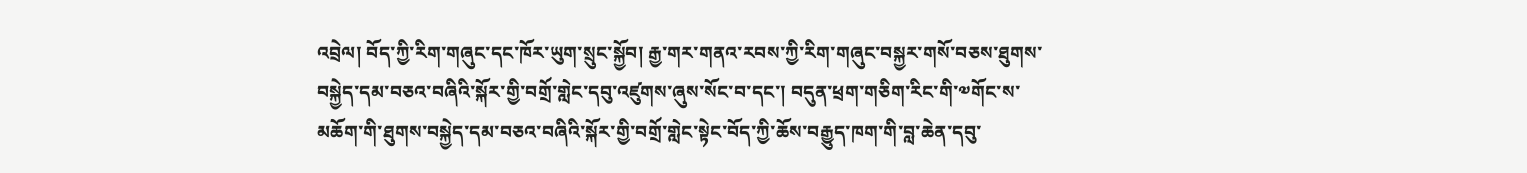འབྲེལ། བོད་ཀྱི་རིག་གཞུང་དང་ཁོར་ཡུག་སྲུང་སྐྱོབ། རྒྱ་གར་གནའ་རབས་ཀྱི་རིག་གཞུང་བསྐྱར་གསོ་བཅས་ཐུགས་བསྐྱེད་དམ་བཅའ་བཞིའི་སྐོར་གྱི་བགྲོ་གླེང་དབུ་འཛུགས་ཞུས་སོང་བ་དང་། བདུན་ཕྲག་གཅིག་རིང་གི་༧གོང་ས་མཆོག་གི་ཐུགས་བསྐྱེད་དམ་བཅའ་བཞིའི་སྐོར་གྱི་བགྲོ་གླེང་སྟེང་བོད་ཀྱི་ཆོས་བརྒྱུད་ཁག་གི་བླ་ཆེན་དབུ་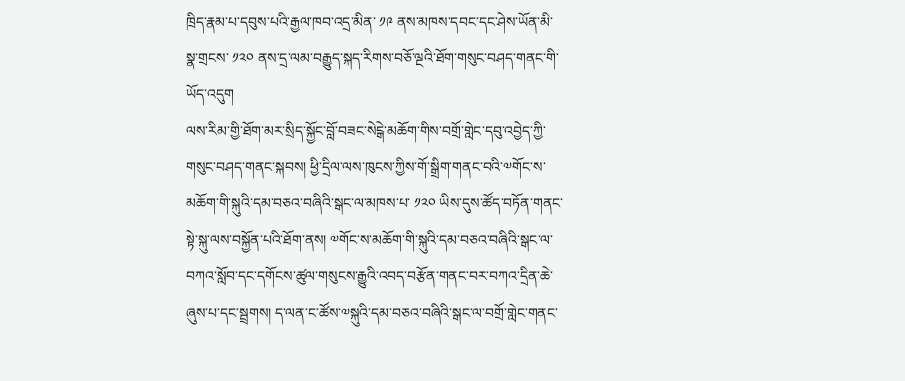ཁྲིད་རྣམ་པ་དབུས་པའི་རྒྱལ་ཁབ་འདྲ་མིན་ ༡༩ ནས་མཁས་དབང་དང་ཤེས་ཡོན་མི་སྣ་གྲངས་ ༡༢༠ ནས་དྲ་ལམ་བརྒྱུད་སྐད་རིགས་བཅོ་ལྔའི་ཐོག་གསུང་བཤད་གནང་གི་ཡོད་འདུག
ལས་རིམ་གྱི་ཐོག་མར་སྲིད་སྐྱོང་བློ་བཟང་སེངྒེ་མཆོག་གིས་བགྲོ་གླེང་དབུ་འབྱེད་ཀྱི་གསུང་བཤད་གནང་སྐབས། ཕྱི་དྲིལ་ལས་ཁུངས་ཀྱིས་གོ་སྒྲིག་གནང་བའི་༧གོང་ས་མཆོག་གི་སྐུའི་དམ་བཅའ་བཞིའི་སྒང་ལ་མཁས་པ་ ༡༢༠ ཡིས་དུས་ཚོད་བཏོན་གནང་སྟེ་སྐུ་ལས་བསྐྱོན་པའི་ཐོག་ནས། ༧གོང་ས་མཆོག་གི་སྐུའི་དམ་བཅའ་བཞིའི་སྒང་ལ་བཀའ་སློབ་དང་དགོངས་ཚུལ་གསུངས་རྒྱུའི་འབད་བརྩོན་གནང་བར་བཀའ་དྲིན་ཆེ་ཞུས་པ་དང་སྦྲགས། ད་ལན་ང་ཚོས་༧སྐུའི་དམ་བཅའ་བཞིའི་སྒང་ལ་བགྲོ་གླེང་གནང་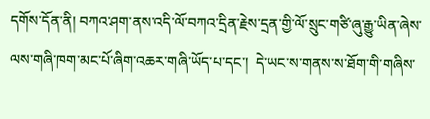དགོས་དོན་ནི། བཀའ་ཤག་ནས་འདི་ལོ་བཀའ་དྲིན་རྗེས་དྲན་གྱི་ལོ་སྲུང་གཙི་ཞུ་རྒྱུ་ཡིན་ཞེས་ལས་གཞི་ཁག་མང་པོ་ཞིག་འཆར་གཞི་ཡོད་པ་དང་།  དེ་ཡང་ས་གནས་ས་ཐོག་གི་གཞིས་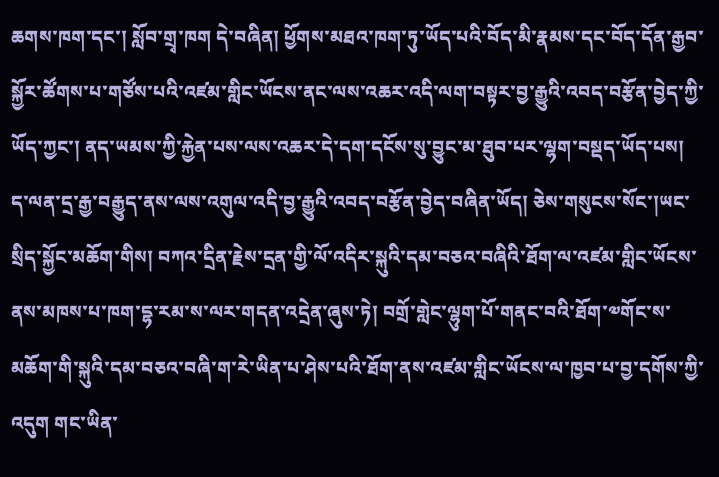ཆགས་ཁག་དང་། སློབ་གྲྭ་ཁག དེ་བཞིན། ཕྱོགས་མཐའ་ཁག་ཏུ་ཡོད་པའི་བོད་མི་རྣམས་དང་བོད་དོན་རྒྱབ་སྐྱོར་ཚོགས་པ་གཙོས་པའི་འཛམ་གླིང་ཡོངས་ནང་ལས་འཆར་འདི་ལག་བསྟར་བྱ་རྒྱུའི་འབད་བརྩོན་བྱེད་ཀྱི་ཡོད་ཀྱང་། ནད་ཡམས་ཀྱི་རྐྱེན་པས་ལས་འཆར་དེ་དག་དངོས་སུ་བྱུང་མ་ཐུབ་པར་ལྷག་བསྡད་ཡོད་པས། ད་ལན་དྲ་རྒྱ་བརྒྱུད་ནས་ལས་འགུལ་འདི་བྱ་རྒྱུའི་འབད་བརྩོན་བྱེད་བཞིན་ཡོད། ཅེས་གསུངས་སོང་།ཡང་སྲིད་སྐྱོང་མཆོག་གིས། བཀའ་དྲིན་རྗེས་དྲན་གྱི་ལོ་འདིར་སྐུའི་དམ་བཅའ་བཞིའི་ཐོག་ལ་འཛམ་གླིང་ཡོངས་ནས་མཁས་པ་ཁག་དྷ་རམ་ས་ལར་གདན་འདྲེན་ཞུས་ཏེ། བགྲོ་གླེང་ལྷུག་པོ་གནང་བའི་ཐོག་༧གོང་ས་མཆོག་གི་སྐུའི་དམ་བཅའ་བཞི་ག་རེ་ཡིན་པ་ཤེས་པའི་ཐོག་ནས་འཛམ་གླིང་ཡོངས་ལ་ཁྱབ་པ་བྱ་དགོས་ཀྱི་འདུག གང་ཡིན་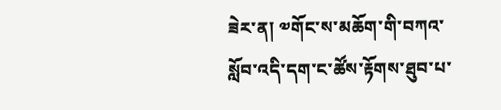ཟེར་ན། ༧གོང་ས་མཆོག་གི་བཀའ་སློབ་འདི་དག་ང་ཚོས་རྟོགས་ཐུབ་པ་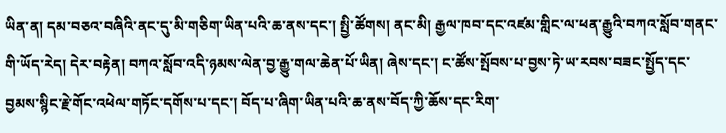ཡིན་ན། དམ་བཅའ་བཞིའི་ནང་དུ་མི་གཅིག་ཡིན་པའི་ཆ་ནས་དང་། སྤྱི་ཚོགས། ནང་མི། རྒྱལ་ཁབ་དང་འཛམ་གླིང་ལ་ཕན་རྒྱུའི་བཀའ་སློབ་གནང་གི་ཡོད་རེད། དེར་བརྟེན། བཀའ་སློབ་འདི་ཉམས་ལེན་བྱ་རྒྱུ་གལ་ཆེན་པོ་ཡིན། ཞེས་དང་། ང་ཚོས་སྤོབས་པ་བྱས་ཏེ་ཡ་རབས་བཟང་སྤྱོད་དང་བྱམས་སྙིང་རྗེ་གོང་འཕེལ་གཏོང་དགོས་པ་དང་། བོད་པ་ཞིག་ཡིན་པའི་ཆ་ནས་བོད་ཀྱི་ཆོས་དང་རིག་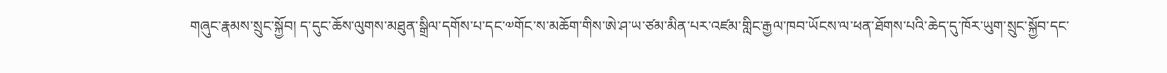གཞུང་རྣམས་སྲུང་སྐྱོབ། ད་དུང་ཆོས་ལུགས་མཐུན་སྒྲིལ་དགོས་པ་དང་༧གོང་ས་མཆོག་གིས་ཨེ་ཤ་ཡ་ཙམ་མིན་པར་འཛམ་གླིང་རྒྱལ་ཁབ་ཡོངས་ལ་ཕན་ཐོགས་པའི་ཆེད་དུ་ཁོར་ཡུག་སྲུང་སྐྱོབ་དང་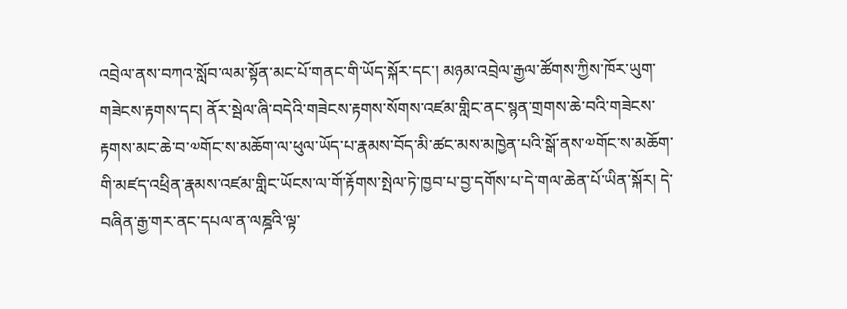འབྲེལ་ནས་བཀའ་སློབ་ལམ་སྟོན་མང་པོ་གནང་གི་ཡོད་སྐོར་དང་། མཉམ་འབྲེལ་རྒྱལ་ཚོགས་ཀྱིས་ཁོར་ཡུག་གཟེངས་རྟགས་དང། ནོར་སྦེལ་ཞི་བདེའི་གཟེངས་རྟགས་སོགས་འཛམ་གླིང་ནང་སྙན་གྲགས་ཆེ་བའི་གཟེངས་རྟགས་མང་ཆེ་བ་༧གོང་ས་མཆོག་ལ་ཕུལ་ཡོད་པ་རྣམས་བོད་མི་ཚང་མས་མཁྱེན་པའི་སྒོ་ནས་༧གོང་ས་མཆོག་གི་མཛད་འཕྲིན་རྣམས་འཛམ་གླིང་ཡོངས་ལ་གོ་རྟོགས་སྤེལ་ཏེ་ཁྱབ་པ་བྱ་དགོས་པ་དེ་གལ་ཆེན་པོ་ཡིན་སྐོར། དེ་བཞིན་རྒྱ་གར་ནང་དཔལ་ན་ལཎྜའི་ལྟ་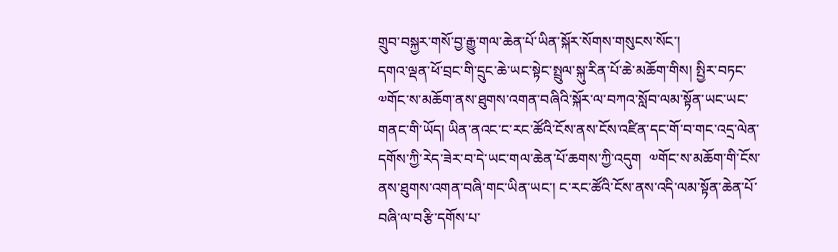གྲུབ་བསྐྱར་གསོ་བྱ་རྒྱུ་གལ་ཆེན་པོ་ཡིན་སྐོར་སོགས་གསུངས་སོང་།
དགའ་ལྡན་ཕོ་བྲང་གི་དྲུང་ཆེ་ཡང་སྟེང་སྤྲུལ་སྐུ་རིན་པོ་ཆེ་མཆོག་གིས། སྤྱིར་བཏང་༧གོང་ས་མཆོག་ནས་ཐུགས་འགན་བཞིའི་སྐོར་ལ་བཀའ་སློབ་ལམ་སྟོན་ཡང་ཡང་གནང་གི་ཡོད། ཡིན་ནའང་ང་རང་ཚོའི་ངོས་ནས་ངོས་འཛིན་དང་གོ་བ་གང་འདྲ་ལེན་དགོས་ཀྱི་རེད་ཟེར་བ་དེ་ཡང་གལ་ཆེན་པོ་ཆགས་ཀྱི་འདུག  ༧གོང་ས་མཆོག་གི་ངོས་ནས་ཐུགས་འགན་བཞི་གང་ཡིན་ཡང་། ང་རང་ཚོའི་ངོས་ནས་འདི་ལམ་སྟོན་ཆེན་པོ་བཞི་ལ་བརྩི་དགོས་པ་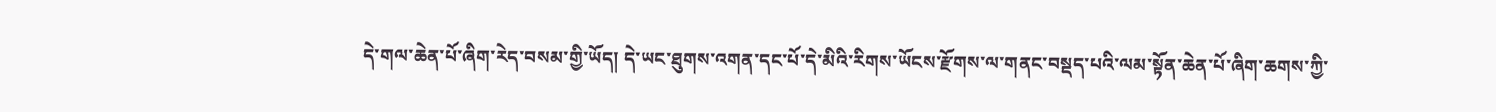དེ་གལ་ཆེན་པོ་ཞིག་རེད་བསམ་གྱི་ཡོད། དེ་ཡང་ཐུགས་འགན་དང་པོ་དེ་མིའི་རིགས་ཡོངས་རྫོགས་ལ་གནང་བསྡད་པའི་ལམ་སྟོན་ཆེན་པོ་ཞིག་ཆགས་ཀྱི་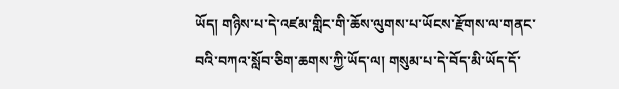ཡོད། གཉིས་པ་དེ་འཛམ་གླིང་གི་ཆོས་ལུགས་པ་ཡོངས་རྫོགས་ལ་གནང་བའི་བཀའ་སློབ་ཅིག་ཆགས་ཀྱི་ཡོད་ལ། གསུམ་པ་དེ་བོད་མི་ཡོད་དོ་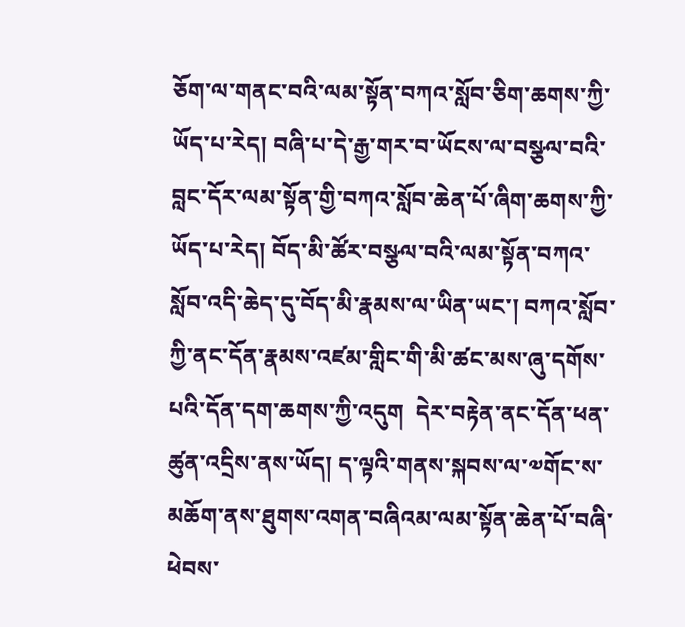ཅོག་ལ་གནང་བའི་ལམ་སྟོན་བཀའ་སློབ་ཅིག་ཆགས་ཀྱི་ཡོད་པ་རེད། བཞི་པ་དེ་རྒྱ་གར་བ་ཡོངས་ལ་བསྩལ་བའི་བླང་དོར་ལམ་སྟོན་གྱི་བཀའ་སློབ་ཆེན་པོ་ཞིག་ཆགས་ཀྱི་ཡོད་པ་རེད། བོད་མི་ཚོར་བསྩལ་བའི་ལམ་སྟོན་བཀའ་སློབ་འདི་ཆེད་དུ་བོད་མི་རྣམས་ལ་ཡིན་ཡང་། བཀའ་སློབ་ཀྱི་ནང་དོན་རྣམས་འཛམ་གླིང་གི་མི་ཚང་མས་ཞུ་དགོས་པའི་དོན་དག་ཆགས་ཀྱི་འདུག  དེར་བརྟེན་ནང་དོན་ཕན་ཚུན་འདྲིས་ནས་ཡོད། ད་ལྟའི་གནས་སྐབས་ལ་༧གོང་ས་མཆོག་ནས་ཐུགས་འགན་བཞིའམ་ལམ་སྟོན་ཆེན་པོ་བཞི་ཕེབས་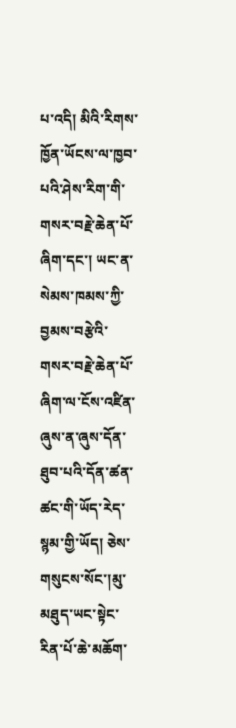པ་འདི། མིའི་རིགས་ཁྱོན་ཡོངས་ལ་ཁྱབ་པའི་ཤེས་རིག་གི་གསར་བརྗེ་ཆེན་པོ་ཞིག་དང་། ཡང་ན་སེམས་ཁམས་ཀྱི་བྱམས་བརྩེའི་གསར་བརྗེ་ཆེན་པོ་ཞིག་ལ་ངོས་འཛིན་ཞུས་ན་ཞུས་དོན་ཐུབ་པའི་དོན་ཚན་ཚང་གི་ཡོད་རེད་སྙམ་གྱི་ཡོད། ཅེས་གསུངས་སོང་།མུ་མཐུད་ཡང་སྟེང་རིན་པོ་ཆེ་མཆོག་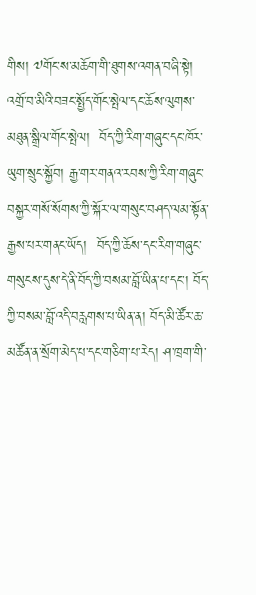གིས། ༧གོང་ས་མཆོག་གི་ཐུགས་འགན་བཞི་སྟེ། འགྲོ་བ་མིའི་བཟང་སྤྱོད་གོང་སྤེལ་དང་ཆོས་ལུགས་མཐུན་སྒྲིལ་གོང་སྤེལ།  བོད་ཀྱི་རིག་གཞུང་དང་ཁོར་ཡུག་སྲུང་སྐྱོབ། རྒྱ་གར་གནའ་རབས་ཀྱི་རིག་གཞུང་བསྐྱར་གསོ་སོགས་ཀྱི་སྐོར་ལ་གསུང་བཤད་ལམ་སྟོན་རྒྱས་པར་གནང་ཡོད།  བོད་ཀྱི་ཆོས་དང་རིག་གཞུང་གསུངས་དུས་དེ་ནི་བོད་ཀྱི་བསམ་བློ་ཡིན་པ་དང་། བོད་ཀྱི་བསམ་བློ་འདི་བརླགས་པ་ཡིན་ན། བོད་མི་ཚོར་ཆ་མཚོན་ན་སྲོག་མེད་པ་དང་གཅིག་པ་རེད། ཤ་ཁྲག་གི་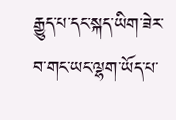རྒྱུད་པ་དང་སྐད་ཡིག་ཟེར་བ་གང་ཡང་ལྷག་ཡོད་པ་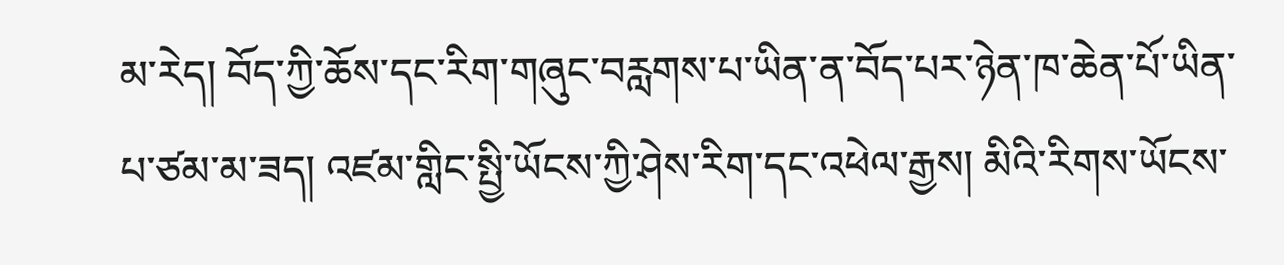མ་རེད། བོད་ཀྱི་ཆོས་དང་རིག་གཞུང་བརླགས་པ་ཡིན་ན་བོད་པར་ཉེན་ཁ་ཆེན་པོ་ཡིན་པ་ཙམ་མ་ཟད། འཛམ་གླིང་སྤྱི་ཡོངས་ཀྱི་ཤེས་རིག་དང་འཕེལ་རྒྱས། མིའི་རིགས་ཡོངས་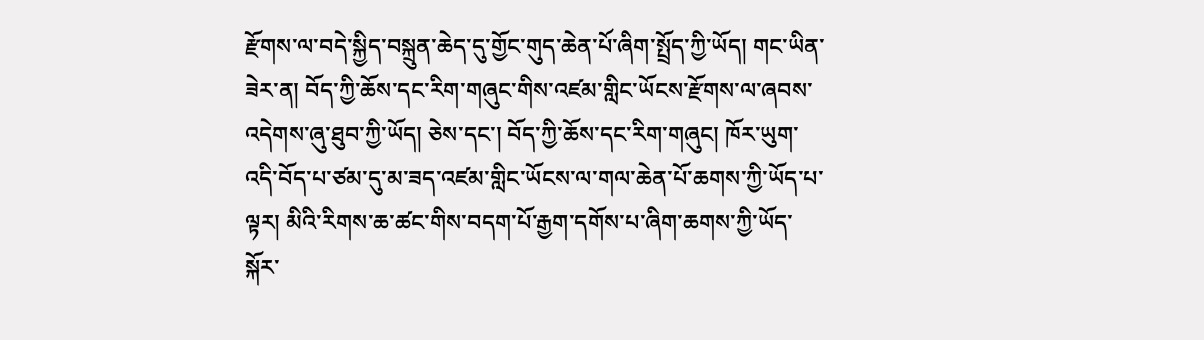རྫོགས་ལ་བདེ་སྐྱིད་བསྐྲུན་ཆེད་དུ་གྱོང་གུད་ཆེན་པོ་ཞིག་སྤྲོད་ཀྱི་ཡོད། གང་ཡིན་ཟེར་ན། བོད་ཀྱི་ཆོས་དང་རིག་གཞུང་གིས་འཛམ་གླིང་ཡོངས་རྫོགས་ལ་ཞབས་འདེགས་ཞུ་ཐུབ་ཀྱི་ཡོད། ཅེས་དང་། བོད་ཀྱི་ཆོས་དང་རིག་གཞུང། ཁོར་ཡུག་འདི་བོད་པ་ཙམ་དུ་མ་ཟད་འཛམ་གླིང་ཡོངས་ལ་གལ་ཆེན་པོ་ཆགས་ཀྱི་ཡོད་པ་ལྟར། མིའི་རིགས་ཆ་ཚང་གིས་བདག་པོ་རྒྱག་དགོས་པ་ཞིག་ཆགས་ཀྱི་ཡོད་སྐོར་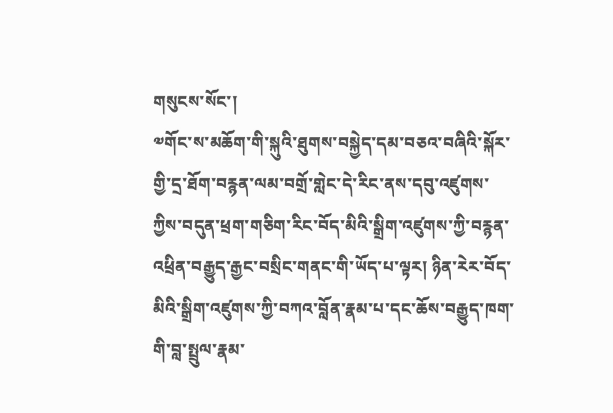གསུངས་སོང་།
༧གོང་ས་མཆོག་གི་སྐུའི་ཐུགས་བསྐྱེད་དམ་བཅའ་བཞིའི་སྐོར་གྱི་དྲ་ཐོག་བརྙན་ལམ་བགྲོ་གླེང་དེ་རིང་ནས་དབུ་འཛུགས་ཀྱིས་བདུན་ཕྲག་གཅིག་རིང་བོད་མིའི་སྒྲིག་འཛུགས་ཀྱི་བརྙན་འཕྲིན་བརྒྱུད་རྒྱང་བསྲིང་གནང་གི་ཡོད་པ་ལྟར། ཉིན་རེར་བོད་མིའི་སྒྲིག་འཛུགས་ཀྱི་བཀའ་བློན་རྣམ་པ་དང་ཆོས་བརྒྱུད་ཁག་གི་བླ་སྤྲུལ་རྣམ་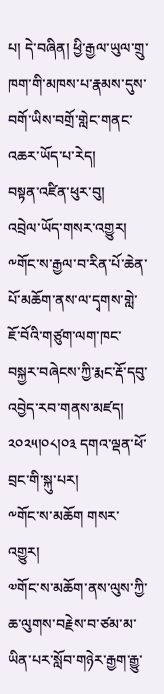པ། དེ་བཞིན། ཕྱི་རྒྱལ་ཡུལ་གྲུ་ཁག་གི་མཁས་པ་རྣམས་དུས་བགོ་ཡིས་བགྲོ་གླེང་གནང་འཆར་ཡོད་པ་རེད།
བསྟན་འཛིན་ཕུར་བུ།
འབྲེལ་ཡོད་གསར་འགྱུར།
༸གོང་ས་རྒྱལ་བ་རིན་པོ་ཆེན་པོ་མཆོག་ནས་ལ་དྭགས་གླེ་ཇོ་བོའི་གཙུག་ལག་ཁང་བསྐྱར་བཞེངས་ཀྱི་རྨང་རྡོ་དབུ་འབྱེད་རབ་གནས་མཛད། ༢༠༢༥།༠༨།༠༣ དགའ་ལྡན་ཕོ་བྲང་གི་སྐུ་པར།
༸གོང་ས་མཆོག གསར་འགྱུར།
༧གོང་ས་མཆོག་ནས་ལུས་ཀྱི་ཆ་ལུགས་བརྗེས་བ་ཙམ་མ་ཡིན་པར་སློབ་གཉེར་རྒྱག་རྒྱུ་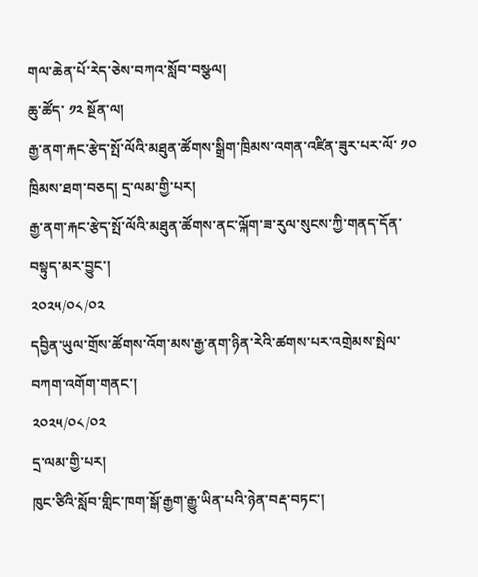གལ་ཆེན་པོ་རེད་ཅེས་བཀའ་སློབ་བསྩལ།
ཆུ་ཚོད་ ༡༢ སྔོན་ལ།
རྒྱ་ནག་རྐང་རྩེད་སྤོ་ལོའི་མཐུན་ཚོགས་སྒྲིག་ཁྲིམས་འགན་འཛིན་ཟུར་པར་ལོ་ ༡༠ ཁྲིམས་ཐག་བཅད། དྲ་ལམ་གྱི་པར།
རྒྱ་ནག་རྐང་རྩེད་སྤོ་ལོའི་མཐུན་ཚོགས་ནང་ལྐོག་ཟ་རུལ་སུངས་ཀྱི་གནད་དོན་བསྟུད་མར་བྱུང་།
༢༠༢༥/༠༨/༠༢
དབྱིན་ཡུལ་གྲོས་ཚོགས་འོག་མས་རྒྱ་ནག་ཉིན་རེའི་ཚགས་པར་འགྲེམས་སྤེལ་བཀག་འགོག་གནང་།
༢༠༢༥/༠༨/༠༢
དྲ་ལམ་གྱི་པར།
ཁུང་ཙིའི་སློབ་གླིང་ཁག་སྒོ་རྒྱག་རྒྱུ་ཡིན་པའི་ཉེན་བརྡ་བཏང་།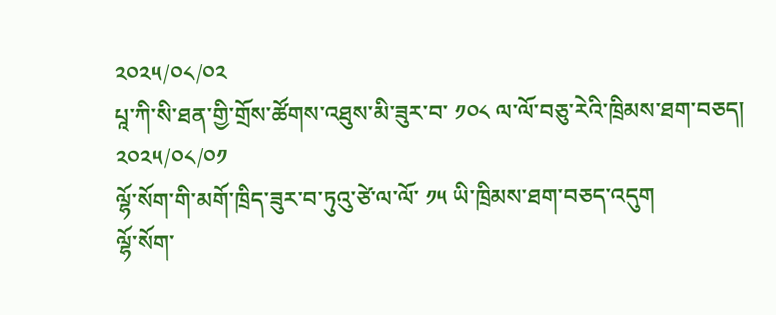༢༠༢༥/༠༨/༠༢
པཱ་ཀི་སི་ཐན་གྱི་གྲོས་ཚོགས་འཐུས་མི་ཟུར་བ་ ༡༠༨ ལ་ལོ་བཅུ་རེའི་ཁྲིམས་ཐག་བཅད།
༢༠༢༥/༠༨/༠༡
ལྷོ་སོག་གི་མགོ་ཁྲིད་ཟུར་བ་ཏུའུ་ཙེ་ལ་ལོ་ ༡༥ ཡི་ཁྲིམས་ཐག་བཅད་འདུག
ལྷོ་སོག་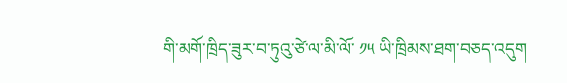གི་མགོ་ཁྲིད་ཟུར་བ་ཏུའུ་ཙེ་ལ་མི་ལོ་ ༡༥ ཡི་ཁྲིམས་ཐག་བཅད་འདུག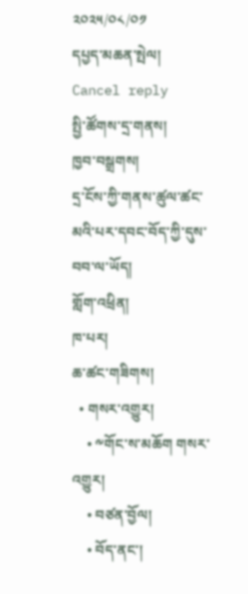༢༠༢༥/༠༨/༠༡
དཔྱད་མཆན་སྤེལ། Cancel reply
སྤྱི་ཚོགས་དྲ་གནས།
ཁྱབ་བསྒྲགས།
དྲ་ངོས་ཀྱི་གནས་ཚུལ་ཚང་མའི་པར་དབང་བོད་ཀྱི་དུས་བབ་ལ་ཡོད།
གློག་འཕྲིན།
ཁ་པར།
ཆ་ཚང་གཟིགས།
  • གསར་འགྱུར།
    • ༸གོང་ས་མཆོག གསར་འགྱུར།
    • བཙན་བྱོལ།
    • བོད་ནང་།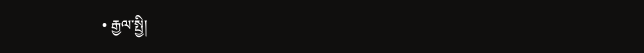• རྒྱལ་སྤྱི།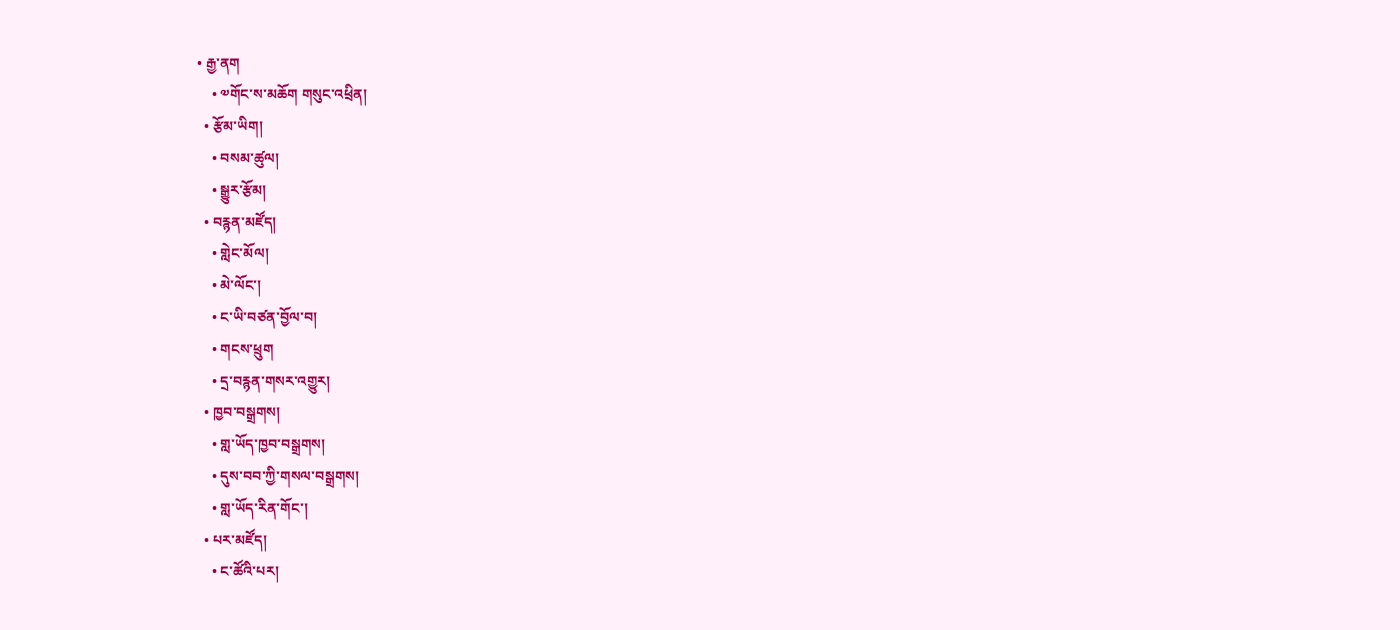• རྒྱ་ནག
    • ༧གོང་ས་མཆོག གསུང་འཕྲིན།
  • རྩོམ་ཡིག།
    • བསམ་ཚུལ།
    • སྒྱུར་རྩོམ།
  • བརྙན་མཛོད།
    • གླེང་མོལ།
    • མེ་ལོང་།
    • ང་ཡི་བཙན་བྱོལ་བ།
    • གངས་ཕྲུག
    • དྲ་བརྙན་གསར་འགྱུར།
  • ཁྱབ་བསྒྲགས།
    • གླ་ཡོད་ཁྱབ་བསྒྲགས།
    • དུས་བབ་ཀྱི་གསལ་བསྒྲགས།
    • གླ་ཡོད་རིན་གོང་།
  • པར་མཛོད།
    • ང་ཚོའི་པར།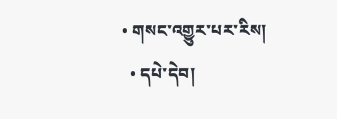• གསང་འགྱུར་པར་རིས།
  • དཔེ་དེབ།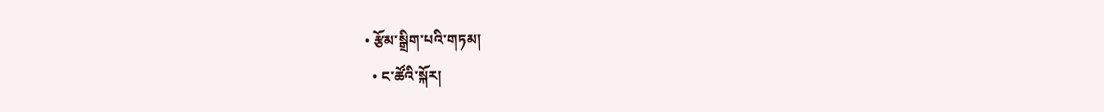• རྩོམ་སྒྲིག་པའི་གཏམ།
  • ང་ཚོའི་སྐོར།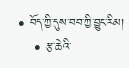• བོད་ཀྱི་དུས་བབ་ཀྱི་བྱུང་རིམ།
    • རྩ་ཆེའི་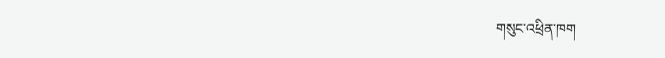གསུང་འཕྲིན་ཁག